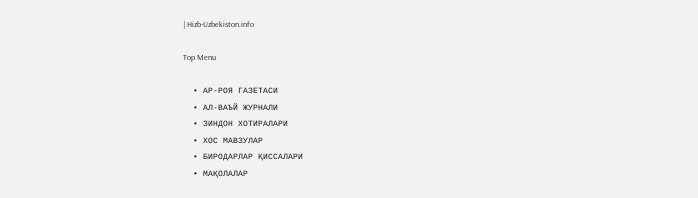| Hizb-Uzbekiston.info

Top Menu

  • АР-РОЯ ГАЗЕТАСИ
  • АЛ-ВАЪЙ ЖУРНАЛИ
  • ЗИНДОН ХОТИРАЛАРИ
  • ХОС МАВЗУЛАР
  • БИРОДАРЛАР ҚИССАЛАРИ
  • МАҚОЛАЛАР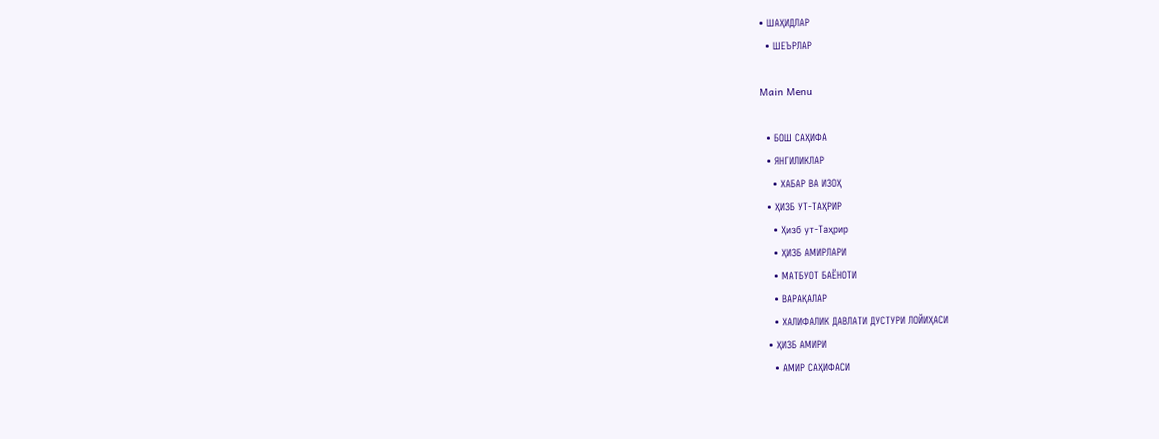• ШАҲИДЛАР
  • ШЕЪРЛАР

Main Menu

  • БОШ САҲИФА
  • ЯНГИЛИКЛАР
    • ХАБАР ВА ИЗОҲ
  • ҲИЗБ УТ-ТАҲРИР
    • Ҳизб ут-Таҳрир
    • ҲИЗБ АМИРЛАРИ
    • МАТБУОТ БАЁНОТИ
    • ВАРАҚАЛАР
    • ХАЛИФАЛИК ДАВЛАТИ ДУСТУРИ ЛОЙИҲАСИ
  • ҲИЗБ АМИРИ
    • АМИР САҲИФАСИ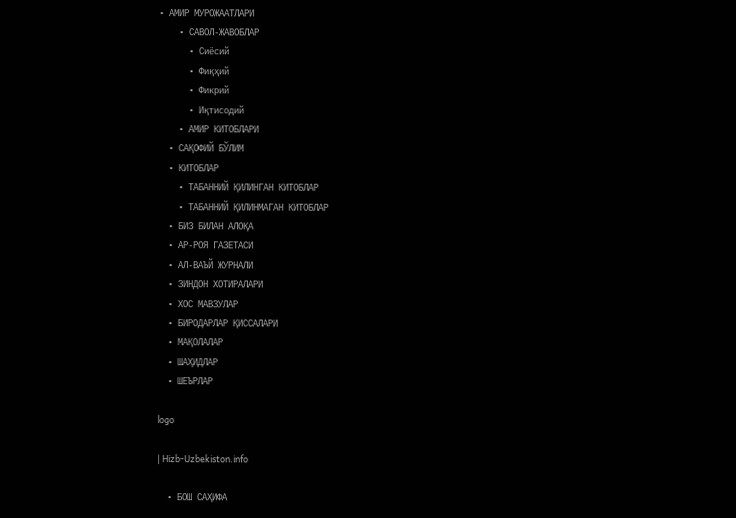• АМИР МУРОЖААТЛАРИ
    • САВОЛ-ЖАВОБЛАР
      • Сиёсий
      • Фиқҳий
      • Фикрий
      • Иқтисодий
    • АМИР КИТОБЛАРИ
  • САҚОФИЙ БЎЛИМ
  • КИТОБЛАР
    • ТАБАННИЙ ҚИЛИНГАН КИТОБЛАР
    • ТАБАННИЙ ҚИЛИНМАГАН КИТОБЛАР
  • БИЗ БИЛАН АЛОҚА
  • АР-РОЯ ГАЗЕТАСИ
  • АЛ-ВАЪЙ ЖУРНАЛИ
  • ЗИНДОН ХОТИРАЛАРИ
  • ХОС МАВЗУЛАР
  • БИРОДАРЛАР ҚИССАЛАРИ
  • МАҚОЛАЛАР
  • ШАҲИДЛАР
  • ШЕЪРЛАР

logo

| Hizb-Uzbekiston.info

  • БОШ САҲИФА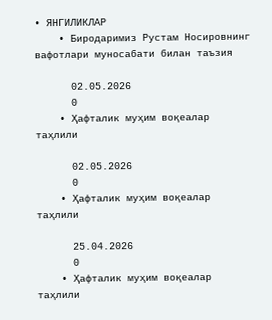• ЯНГИЛИКЛАР
    • Биродаримиз Рустам Носировнинг вафотлари муносабати билан таъзия

      02.05.2026
      0
    • Ҳафталик муҳим воқеалар таҳлили

      02.05.2026
      0
    • Ҳафталик муҳим воқеалар таҳлили

      25.04.2026
      0
    • Ҳафталик муҳим воқеалар таҳлили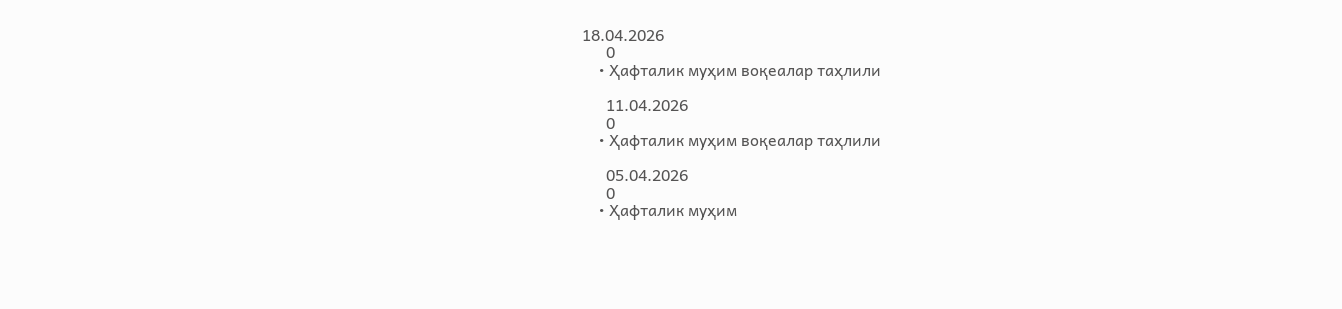18.04.2026
      0
    • Ҳафталик муҳим воқеалар таҳлили

      11.04.2026
      0
    • Ҳафталик муҳим воқеалар таҳлили

      05.04.2026
      0
    • Ҳафталик муҳим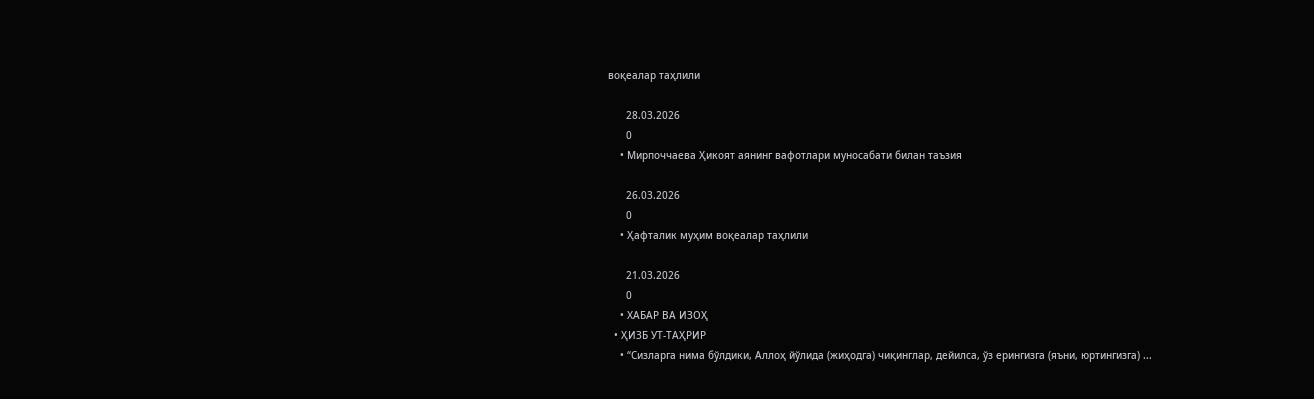воқеалар таҳлили

      28.03.2026
      0
    • Мирпоччаева Ҳикоят аянинг вафотлари муносабати билан таъзия

      26.03.2026
      0
    • Ҳафталик муҳим воқеалар таҳлили

      21.03.2026
      0
    • ХАБАР ВА ИЗОҲ
  • ҲИЗБ УТ-ТАҲРИР
    • “Сизларга нима бўлдики, Аллоҳ йўлида (жиҳодга) чиқинглар, дейилса, ўз ерингизга (яъни, юртингизга) ...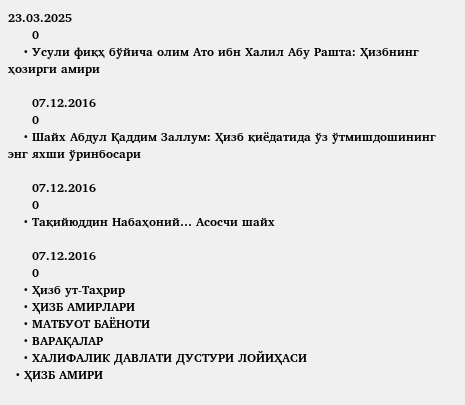23.03.2025
      0
    • Усули фиқҳ бўйича олим Ато ибн Халил Абу Рашта: Ҳизбнинг ҳозирги амири

      07.12.2016
      0
    • Шайх Абдул Қаддим Заллум: Ҳизб қиёдатида ўз ўтмишдошининг энг яхши ўринбосари

      07.12.2016
      0
    • Тақийюддин Набаҳоний… Асосчи шайх

      07.12.2016
      0
    • Ҳизб ут-Таҳрир
    • ҲИЗБ АМИРЛАРИ
    • МАТБУОТ БАЁНОТИ
    • ВАРАҚАЛАР
    • ХАЛИФАЛИК ДАВЛАТИ ДУСТУРИ ЛОЙИҲАСИ
  • ҲИЗБ АМИРИ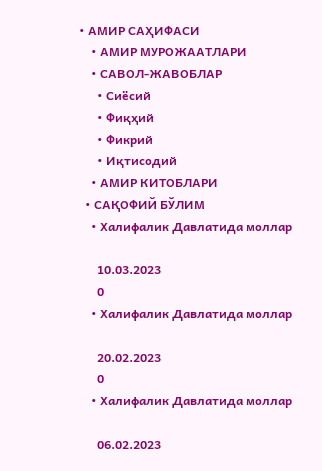• АМИР САҲИФАСИ
    • АМИР МУРОЖААТЛАРИ
    • САВОЛ-ЖАВОБЛАР
      • Сиёсий
      • Фиқҳий
      • Фикрий
      • Иқтисодий
    • АМИР КИТОБЛАРИ
  • САҚОФИЙ БЎЛИМ
    • Халифалик Давлатида моллар

      10.03.2023
      0
    • Халифалик Давлатида моллар

      20.02.2023
      0
    • Халифалик Давлатида моллар

      06.02.2023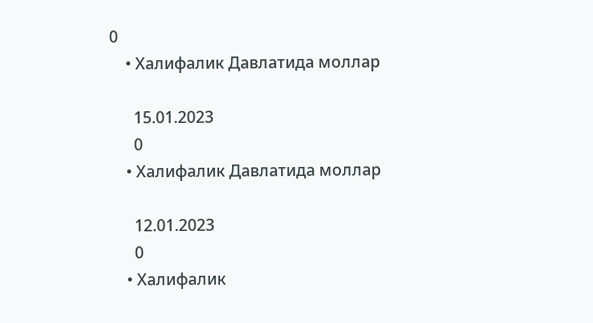0
    • Халифалик Давлатида моллар

      15.01.2023
      0
    • Халифалик Давлатида моллар

      12.01.2023
      0
    • Халифалик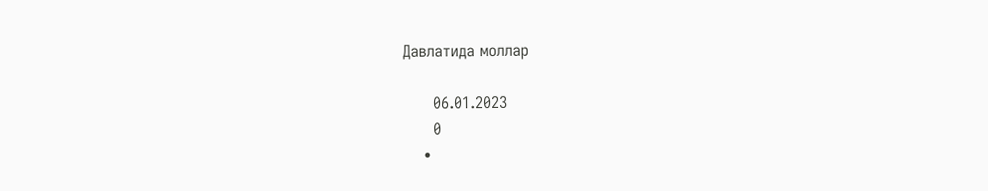Давлатида моллар

      06.01.2023
      0
    •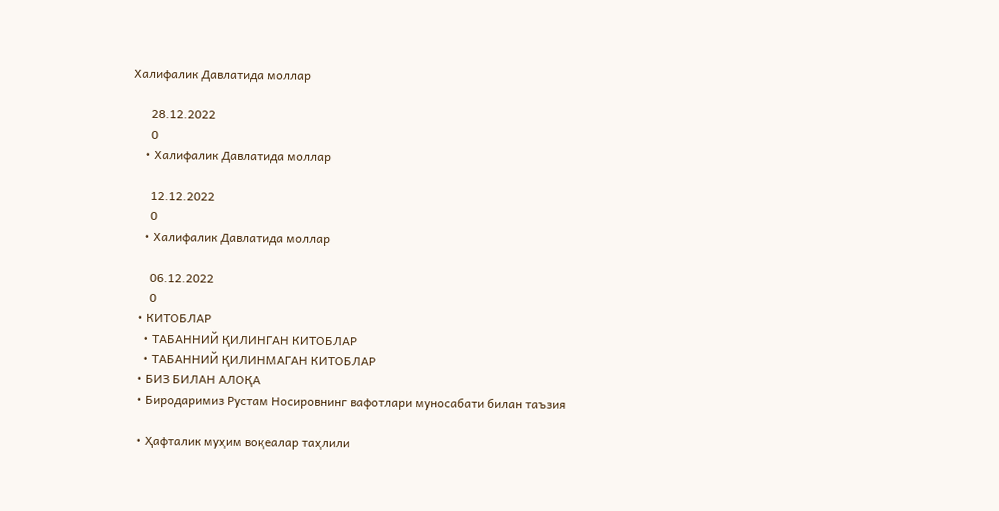Халифалик Давлатида моллар

      28.12.2022
      0
    • Халифалик Давлатида моллар

      12.12.2022
      0
    • Халифалик Давлатида моллар

      06.12.2022
      0
  • КИТОБЛАР
    • ТАБАННИЙ ҚИЛИНГАН КИТОБЛАР
    • ТАБАННИЙ ҚИЛИНМАГАН КИТОБЛАР
  • БИЗ БИЛАН АЛОҚА
  • Биродаримиз Рустам Носировнинг вафотлари муносабати билан таъзия

  • Ҳафталик муҳим воқеалар таҳлили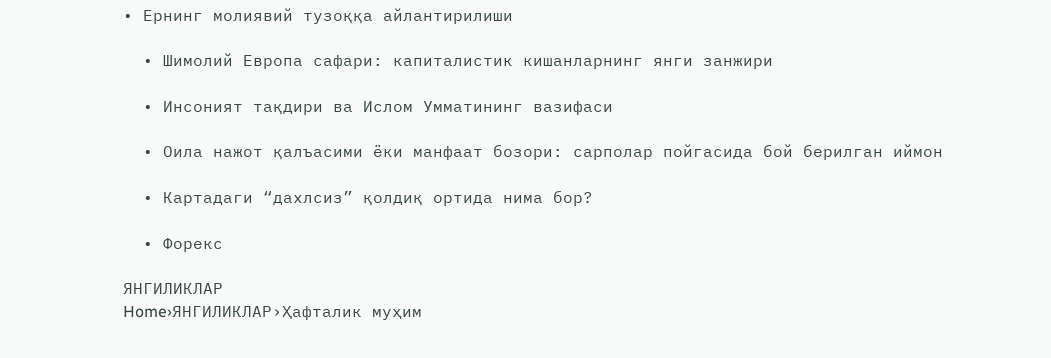• Ернинг молиявий тузоққа айлантирилиши

  • Шимолий Европа сафари: капиталистик кишанларнинг янги занжири

  • Инсоният тақдири ва Ислом Умматининг вазифаси

  • Оила нажот қалъасими ёки манфаат бозори: сарполар пойгасида бой берилган иймон

  • Картадаги “дахлсиз” қолдиқ ортида нима бор?

  • Форекс

ЯНГИЛИКЛАР
Home›ЯНГИЛИКЛАР›Ҳафталик муҳим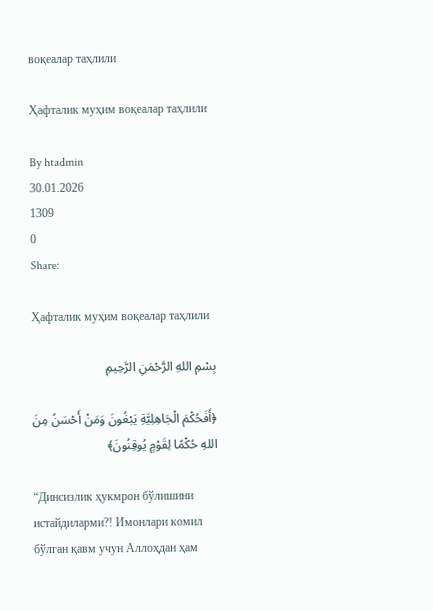воқеалар таҳлили

Ҳафталик муҳим воқеалар таҳлили

By htadmin
30.01.2026
1309
0
Share:

Ҳафталик муҳим воқеалар таҳлили

بِسْمِ اللهِ الرَّحْمٰنِ الرَّحِيمِ

﴿أَفَحُكْمَ الْجَاهِلِيَّةِ يَبْغُونَ وَمَنْ أَحْسَنُ مِنَ اللهِ حُكْمًا لِقَوْمٍ يُوقِنُونَ﴾

“Динсизлик ҳукмрон бўлишини истайдиларми?! Имонлари комил бўлган қавм учун Аллоҳдан ҳам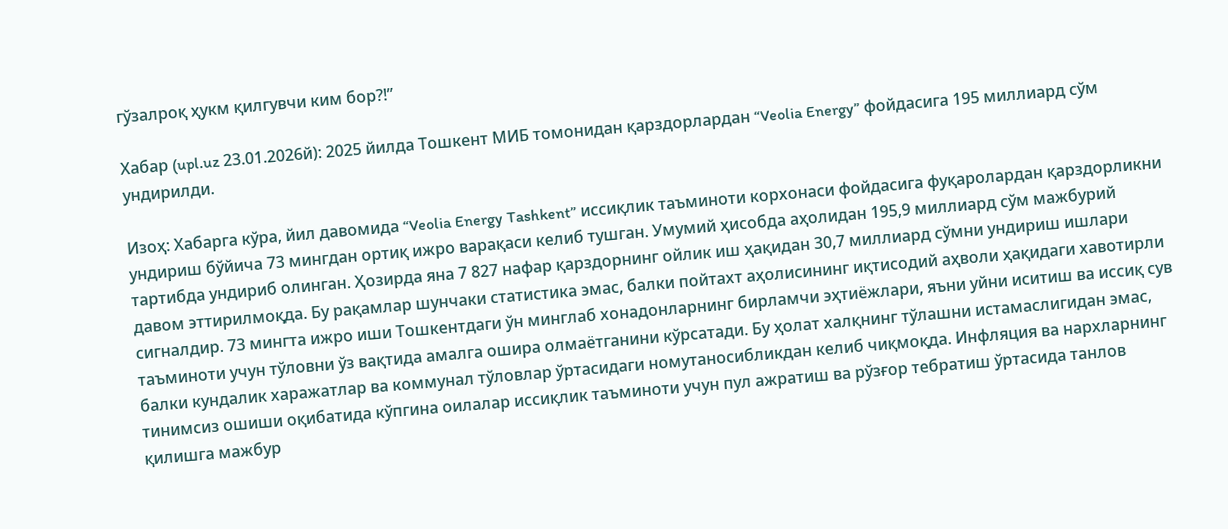гўзалроқ ҳукм қилгувчи ким бор?!”

Хабар (upl.uz 23.01.2026й): 2025 йилда Тошкент МИБ томонидан қарздорлардан “Veolia Energy” фойдасига 195 миллиард сўм ундирилди.

Изоҳ: Хабарга кўра, йил давомида “Veolia Energy Tashkent” иссиқлик таъминоти корхонаси фойдасига фуқаролардан қарздорликни ундириш бўйича 73 мингдан ортиқ ижро варақаси келиб тушган. Умумий ҳисобда аҳолидан 195,9 миллиард сўм мажбурий тартибда ундириб олинган. Ҳозирда яна 7 827 нафар қарздорнинг ойлик иш ҳақидан 30,7 миллиард сўмни ундириш ишлари давом эттирилмоқда. Бу рақамлар шунчаки статистика эмас, балки пойтахт аҳолисининг иқтисодий аҳволи ҳақидаги хавотирли сигналдир. 73 мингта ижро иши Тошкентдаги ўн минглаб хонадонларнинг бирламчи эҳтиёжлари, яъни уйни иситиш ва иссиқ сув таъминоти учун тўловни ўз вақтида амалга ошира олмаётганини кўрсатади. Бу ҳолат халқнинг тўлашни истамаслигидан эмас, балки кундалик харажатлар ва коммунал тўловлар ўртасидаги номутаносибликдан келиб чиқмоқда. Инфляция ва нархларнинг тинимсиз ошиши оқибатида кўпгина оилалар иссиқлик таъминоти учун пул ажратиш ва рўзғор тебратиш ўртасида танлов қилишга мажбур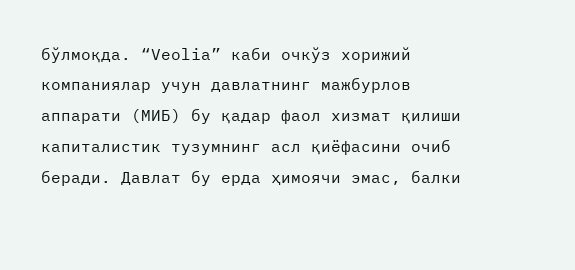бўлмоқда. “Veolia” каби очкўз хорижий компаниялар учун давлатнинг мажбурлов аппарати (МИБ) бу қадар фаол хизмат қилиши капиталистик тузумнинг асл қиёфасини очиб беради. Давлат бу ерда ҳимоячи эмас, балки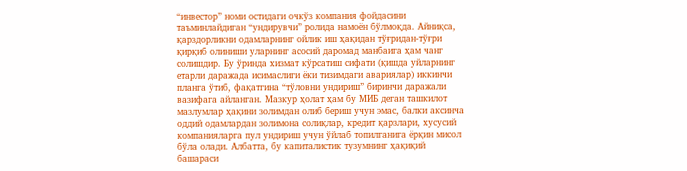“инвестор” номи остидаги очкўз компания фойдасини таъминлайдиган “ундирувчи” ролида намоён бўлмоқда. Айниқса, қарздорликни одамларнинг ойлик иш ҳақидан тўғридан-тўғри қирқиб олиниши уларнинг асосий даромад манбаига ҳам чанг солишдир. Бу ўринда хизмат кўрсатиш сифати (қишда уйларнинг етарли даражада исимаслиги ёки тизимдаги авариялар) иккинчи планга ўтиб, фақатгина “тўловни ундириш” биринчи даражали вазифага айланган. Мазкур ҳолат ҳам бу МИБ деган ташкилот мазлумлар ҳақини золимдан олиб бериш учун эмас, балки аксинча оддий одамлардан золимона солиқлар, кредит қарзлари, хусусий компанияларга пул ундириш учун ўйлаб топилганига ёрқин мисол бўла олади. Албатта, бу капиталистик тузумнинг ҳақиқий башараси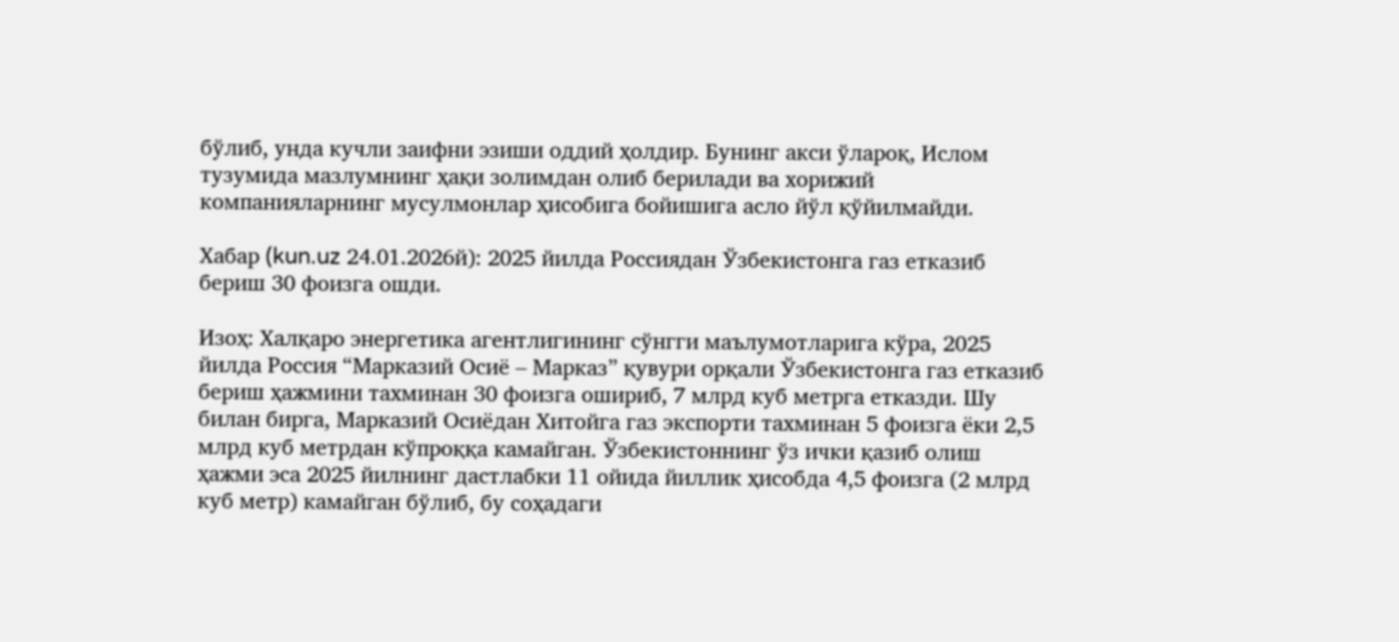бўлиб, унда кучли заифни эзиши оддий ҳолдир. Бунинг акси ўлароқ, Ислом тузумида мазлумнинг ҳақи золимдан олиб берилади ва хорижий компанияларнинг мусулмонлар ҳисобига бойишига асло йўл қўйилмайди.

Хабар (kun.uz 24.01.2026й): 2025 йилда Россиядан Ўзбекистонга газ етказиб бериш 30 фоизга ошди.

Изоҳ: Халқаро энергетика агентлигининг сўнгги маълумотларига кўра, 2025 йилда Россия “Марказий Осиё – Марказ” қувури орқали Ўзбекистонга газ етказиб бериш ҳажмини тахминан 30 фоизга ошириб, 7 млрд куб метрга етказди. Шу билан бирга, Марказий Осиёдан Хитойга газ экспорти тахминан 5 фоизга ёки 2,5 млрд куб метрдан кўпроққа камайган. Ўзбекистоннинг ўз ички қазиб олиш ҳажми эса 2025 йилнинг дастлабки 11 ойида йиллик ҳисобда 4,5 фоизга (2 млрд куб метр) камайган бўлиб, бу соҳадаги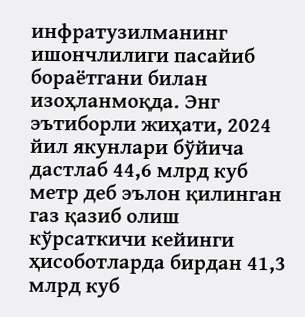инфратузилманинг ишончлилиги пасайиб бораётгани билан изоҳланмоқда. Энг эътиборли жиҳати, 2024 йил якунлари бўйича дастлаб 44,6 млрд куб метр деб эълон қилинган газ қазиб олиш кўрсаткичи кейинги ҳисоботларда бирдан 41,3 млрд куб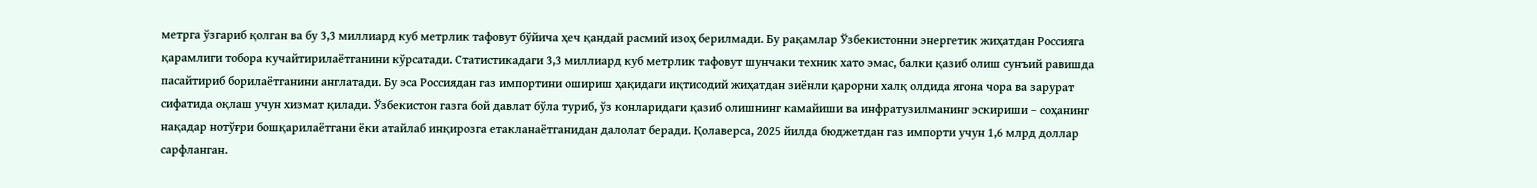метрга ўзгариб қолган ва бу 3,3 миллиард куб метрлик тафовут бўйича ҳеч қандай расмий изоҳ берилмади. Бу рақамлар Ўзбекистонни энергетик жиҳатдан Россияга қарамлиги тобора кучайтирилаётганини кўрсатади. Статистикадаги 3,3 миллиард куб метрлик тафовут шунчаки техник хато эмас, балки қазиб олиш сунъий равишда пасайтириб борилаётганини англатади. Бу эса Россиядан газ импортини ошириш ҳақидаги иқтисодий жиҳатдан зиёнли қарорни халқ олдида ягона чора ва зарурат сифатида оқлаш учун хизмат қилади. Ўзбекистон газга бой давлат бўла туриб, ўз конларидаги қазиб олишнинг камайиши ва инфратузилманинг эскириши – соҳанинг нақадар нотўғри бошқарилаётгани ёки атайлаб инқирозга етакланаётганидан далолат беради. Қолаверса, 2025 йилда бюджетдан газ импорти учун 1,6 млрд доллар сарфланган.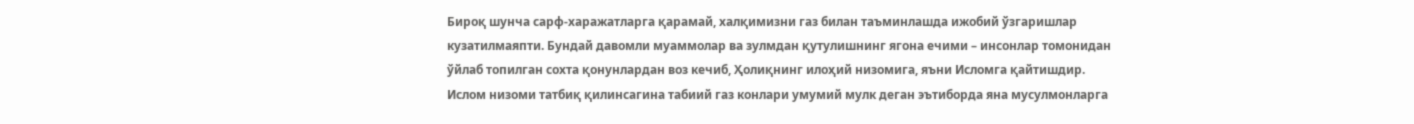Бироқ шунча сарф-харажатларга қарамай, халқимизни газ билан таъминлашда ижобий ўзгаришлар кузатилмаяпти. Бундай давомли муаммолар ва зулмдан қутулишнинг ягона ечими – инсонлар томонидан ўйлаб топилган сохта қонунлардан воз кечиб, Ҳолиқнинг илоҳий низомига, яъни Исломга қайтишдир. Ислом низоми татбиқ қилинсагина табиий газ конлари умумий мулк деган эътиборда яна мусулмонларга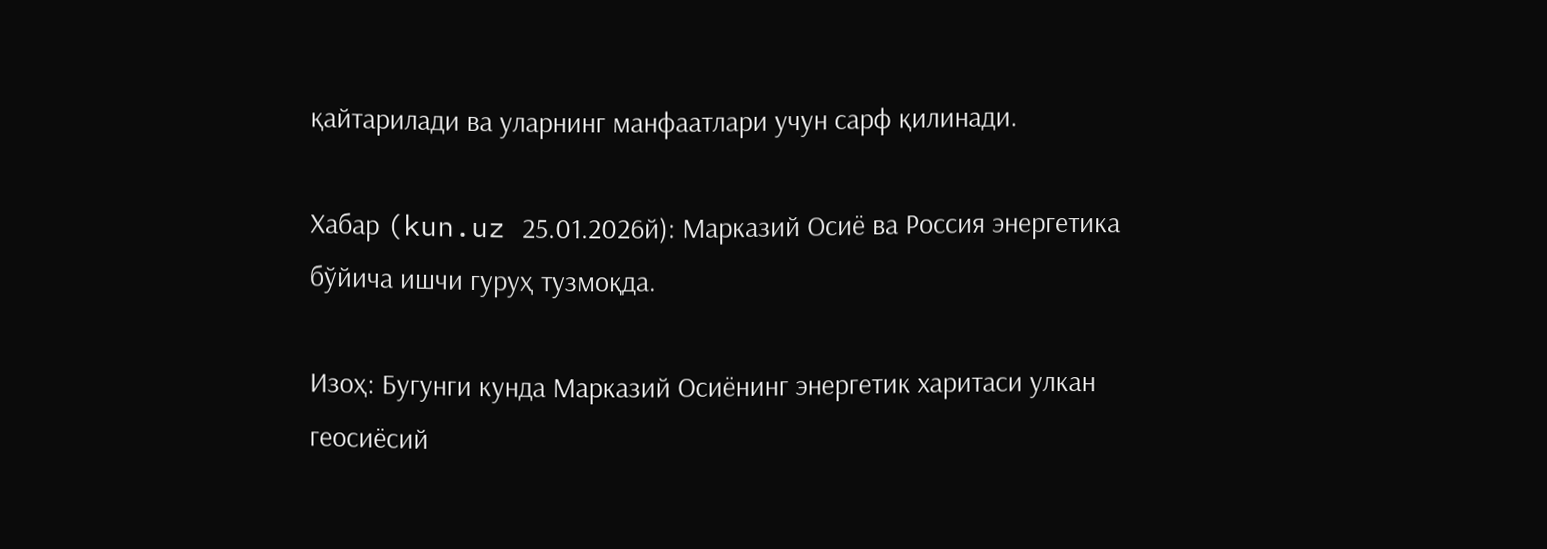қайтарилади ва уларнинг манфаатлари учун сарф қилинади.

Хабар (kun.uz 25.01.2026й): Марказий Осиё ва Россия энергетика бўйича ишчи гуруҳ тузмоқда.

Изоҳ: Бугунги кунда Марказий Осиёнинг энергетик харитаси улкан геосиёсий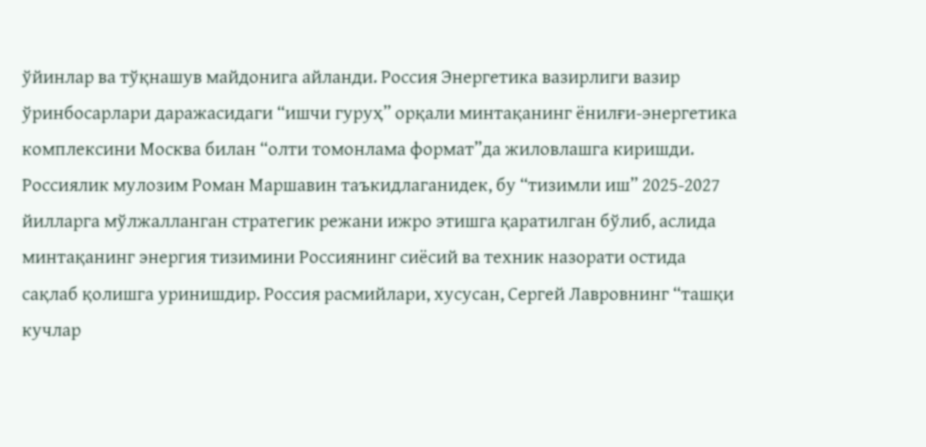ўйинлар ва тўқнашув майдонига айланди. Россия Энергетика вазирлиги вазир ўринбосарлари даражасидаги “ишчи гуруҳ” орқали минтақанинг ёнилғи-энергетика комплексини Москва билан “олти томонлама формат”да жиловлашга киришди. Россиялик мулозим Роман Маршавин таъкидлаганидек, бу “тизимли иш” 2025-2027 йилларга мўлжалланган стратегик режани ижро этишга қаратилган бўлиб, аслида минтақанинг энергия тизимини Россиянинг сиёсий ва техник назорати остида сақлаб қолишга уринишдир. Россия расмийлари, хусусан, Сергей Лавровнинг “ташқи кучлар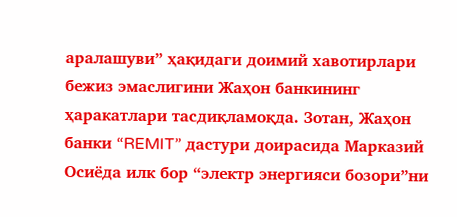аралашуви” ҳақидаги доимий хавотирлари бежиз эмаслигини Жаҳон банкининг ҳаракатлари тасдиқламоқда. Зотан, Жаҳон банки “REMIT” дастури доирасида Марказий Осиёда илк бор “электр энергияси бозори”ни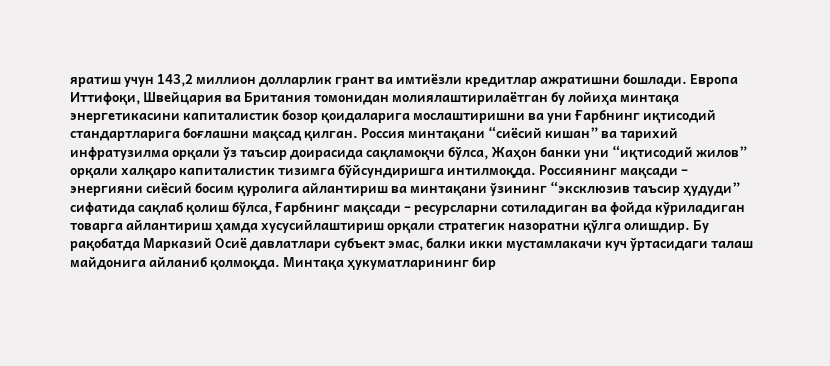яратиш учун 143,2 миллион долларлик грант ва имтиёзли кредитлар ажратишни бошлади. Европа Иттифоқи, Швейцария ва Британия томонидан молиялаштирилаётган бу лойиҳа минтақа энергетикасини капиталистик бозор қоидаларига мослаштиришни ва уни Ғарбнинг иқтисодий стандартларига боғлашни мақсад қилган. Россия минтақани “сиёсий кишан” ва тарихий инфратузилма орқали ўз таъсир доирасида сақламоқчи бўлса, Жаҳон банки уни “иқтисодий жилов” орқали халқаро капиталистик тизимга бўйсундиришга интилмоқда. Россиянинг мақсади – энергияни сиёсий босим қуролига айлантириш ва минтақани ўзининг “эксклюзив таъсир ҳудуди” сифатида сақлаб қолиш бўлса, Ғарбнинг мақсади – ресурсларни сотиладиган ва фойда кўриладиган товарга айлантириш ҳамда хусусийлаштириш орқали стратегик назоратни қўлга олишдир. Бу рақобатда Марказий Осиё давлатлари субъект эмас, балки икки мустамлакачи куч ўртасидаги талаш майдонига айланиб қолмоқда. Минтақа ҳукуматларининг бир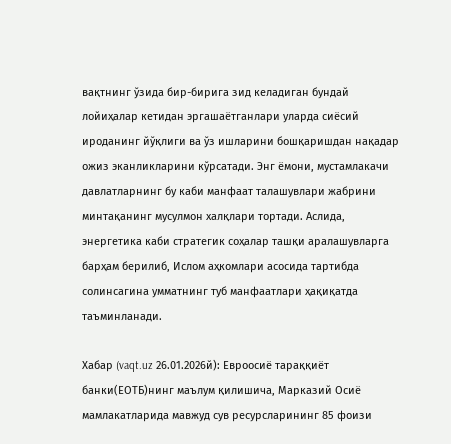вақтнинг ўзида бир-бирига зид келадиган бундай лойиҳалар кетидан эргашаётганлари уларда сиёсий ироданинг йўқлиги ва ўз ишларини бошқаришдан нақадар ожиз эканликларини кўрсатади. Энг ёмони, мустамлакачи давлатларнинг бу каби манфаат талашувлари жабрини минтақанинг мусулмон халқлари тортади. Аслида, энергетика каби стратегик соҳалар ташқи аралашувларга барҳам берилиб, Ислом аҳкомлари асосида тартибда солинсагина умматнинг туб манфаатлари ҳақиқатда таъминланади.

Хабар (vaqt.uz 26.01.2026й): Евроосиё тараққиёт банки(ЕОТБ)нинг маълум қилишича, Марказий Осиё мамлакатларида мавжуд сув ресурсларининг 85 фоизи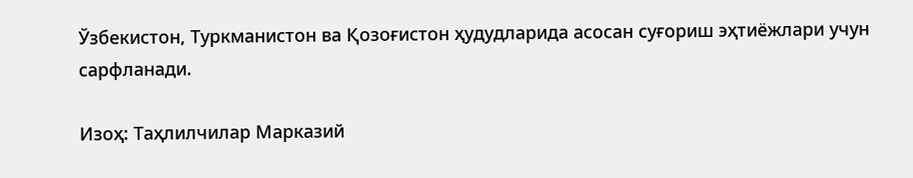Ўзбекистон, Туркманистон ва Қозоғистон ҳудудларида асосан суғориш эҳтиёжлари учун сарфланади.

Изоҳ: Таҳлилчилар Марказий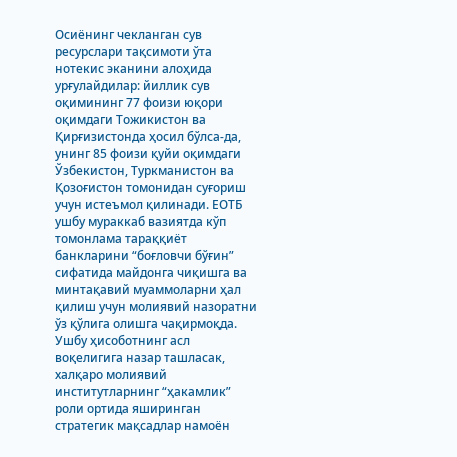Осиёнинг чекланган сув ресурслари тақсимоти ўта нотекис эканини алоҳида урғулайдилар: йиллик сув оқимининг 77 фоизи юқори оқимдаги Тожикистон ва Қирғизистонда ҳосил бўлса-да, унинг 85 фоизи қуйи оқимдаги Ўзбекистон, Туркманистон ва Қозоғистон томонидан суғориш учун истеъмол қилинади. ЕОТБ ушбу мураккаб вазиятда кўп томонлама тараққиёт банкларини “боғловчи бўғин” сифатида майдонга чиқишга ва минтақавий муаммоларни ҳал қилиш учун молиявий назоратни ўз қўлига олишга чақирмоқда. Ушбу ҳисоботнинг асл воқелигига назар ташласак, халқаро молиявий институтларнинг “ҳакамлик” роли ортида яширинган стратегик мақсадлар намоён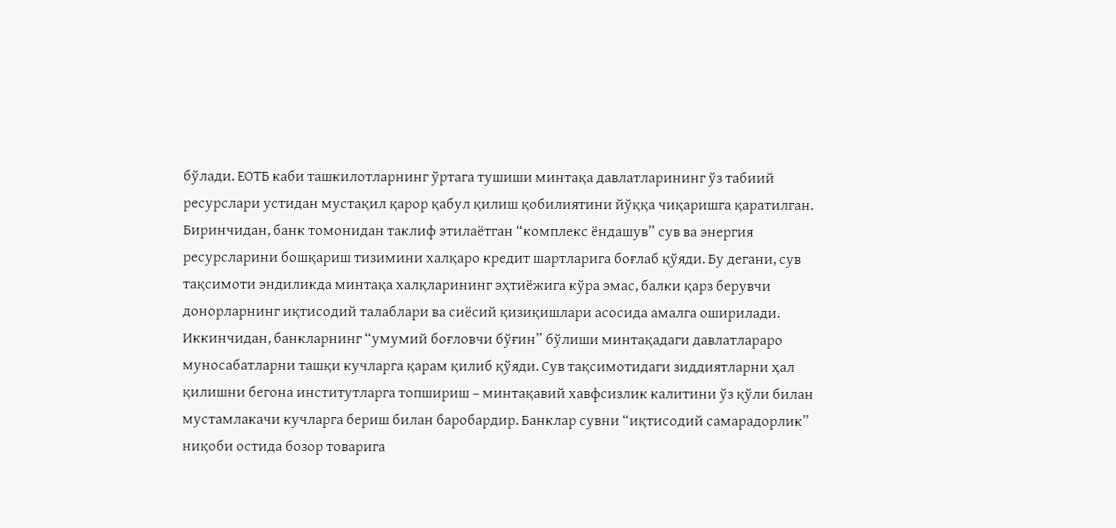бўлади. ЕОТБ каби ташкилотларнинг ўртага тушиши минтақа давлатларининг ўз табиий ресурслари устидан мустақил қарор қабул қилиш қобилиятини йўққа чиқаришга қаратилган. Биринчидан, банк томонидан таклиф этилаётган “комплекс ёндашув” сув ва энергия ресурсларини бошқариш тизимини халқаро кредит шартларига боғлаб қўяди. Бу дегани, сув тақсимоти эндиликда минтақа халқларининг эҳтиёжига кўра эмас, балки қарз берувчи донорларнинг иқтисодий талаблари ва сиёсий қизиқишлари асосида амалга оширилади. Иккинчидан, банкларнинг “умумий боғловчи бўғин” бўлиши минтақадаги давлатлараро муносабатларни ташқи кучларга қарам қилиб қўяди. Сув тақсимотидаги зиддиятларни ҳал қилишни бегона институтларга топшириш – минтақавий хавфсизлик калитини ўз қўли билан мустамлакачи кучларга бериш билан баробардир. Банклар сувни “иқтисодий самарадорлик” ниқоби остида бозор товарига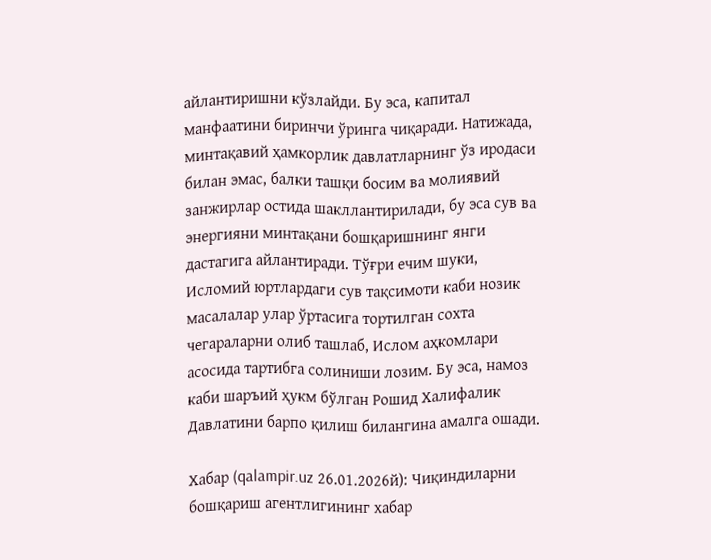айлантиришни кўзлайди. Бу эса, капитал манфаатини биринчи ўринга чиқаради. Натижада, минтақавий ҳамкорлик давлатларнинг ўз иродаси билан эмас, балки ташқи босим ва молиявий занжирлар остида шакллантирилади, бу эса сув ва энергияни минтақани бошқаришнинг янги дастагига айлантиради. Тўғри ечим шуки, Исломий юртлардаги сув тақсимоти каби нозик масалалар улар ўртасига тортилган сохта чегараларни олиб ташлаб, Ислом аҳкомлари асосида тартибга солиниши лозим. Бу эса, намоз каби шаръий ҳукм бўлган Рошид Халифалик Давлатини барпо қилиш билангина амалга ошади.

Хабар (qalampir.uz 26.01.2026й): Чиқиндиларни бошқариш агентлигининг хабар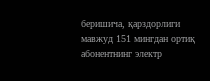беришича, қарздорлиги мавжуд 151 мингдан ортиқ абонентнинг электр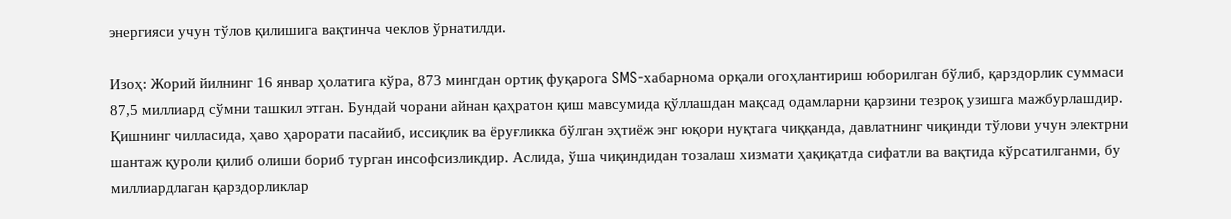энергияси учун тўлов қилишига вақтинча чеклов ўрнатилди.

Изоҳ: Жорий йилнинг 16 январ ҳолатига кўра, 873 мингдан ортиқ фуқарога SMS-хабарнома орқали огоҳлантириш юборилган бўлиб, қарздорлик суммаси 87,5 миллиард сўмни ташкил этган. Бундай чорани айнан қаҳратон қиш мавсумида қўллашдан мақсад одамларни қарзини тезроқ узишга мажбурлашдир. Қишнинг чилласида, ҳаво ҳарорати пасайиб, иссиқлик ва ёруғликка бўлган эҳтиёж энг юқори нуқтага чиққанда, давлатнинг чиқинди тўлови учун электрни шантаж қуроли қилиб олиши бориб турган инсофсизликдир. Аслида, ўша чиқиндидан тозалаш хизмати ҳақиқатда сифатли ва вақтида кўрсатилганми, бу миллиардлаган қарздорликлар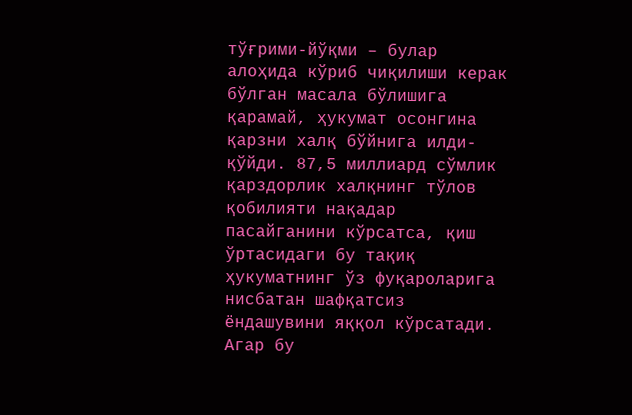тўғрими-йўқми – булар алоҳида кўриб чиқилиши керак бўлган масала бўлишига қарамай, ҳукумат осонгина қарзни халқ бўйнига илди-қўйди. 87,5 миллиард сўмлик қарздорлик халқнинг тўлов қобилияти нақадар пасайганини кўрсатса, қиш ўртасидаги бу тақиқ ҳукуматнинг ўз фуқароларига нисбатан шафқатсиз ёндашувини яққол кўрсатади. Агар бу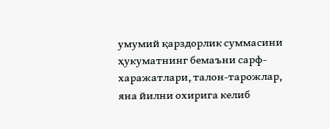умумий қарздорлик суммасини ҳукуматнинг бемаъни сарф-харажатлари, талон-тарожлар, яна йилни охирига келиб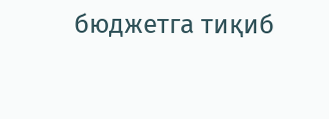бюджетга тиқиб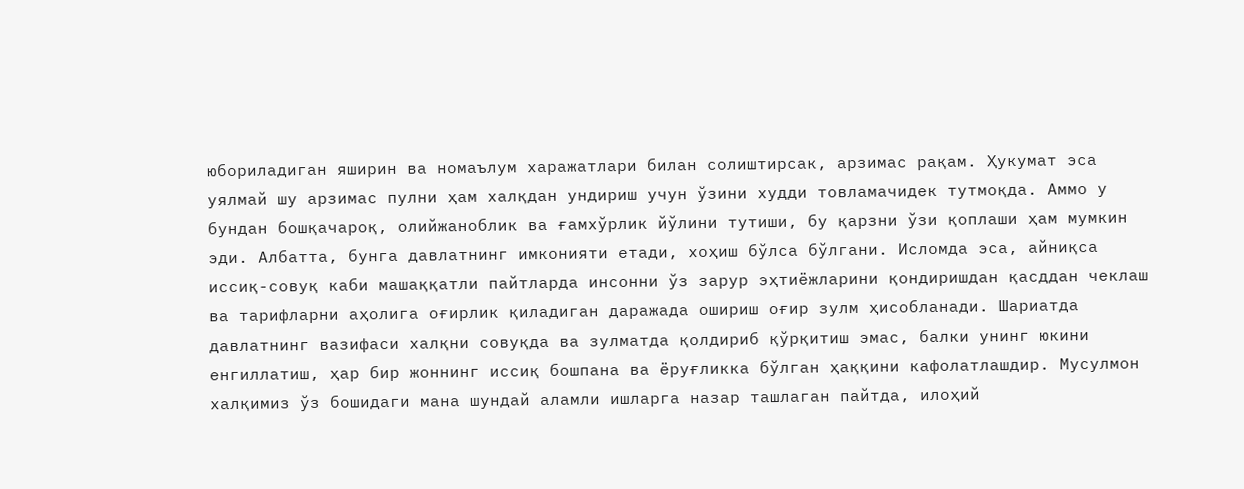юбориладиган яширин ва номаълум харажатлари билан солиштирсак, арзимас рақам. Ҳукумат эса уялмай шу арзимас пулни ҳам халқдан ундириш учун ўзини худди товламачидек тутмоқда. Аммо у бундан бошқачароқ, олийжаноблик ва ғамхўрлик йўлини тутиши, бу қарзни ўзи қоплаши ҳам мумкин эди. Албатта, бунга давлатнинг имконияти етади, хоҳиш бўлса бўлгани. Исломда эса, айниқса иссиқ-совуқ каби машаққатли пайтларда инсонни ўз зарур эҳтиёжларини қондиришдан қасддан чеклаш ва тарифларни аҳолига оғирлик қиладиган даражада ошириш оғир зулм ҳисобланади. Шариатда давлатнинг вазифаси халқни совуқда ва зулматда қолдириб қўрқитиш эмас, балки унинг юкини енгиллатиш, ҳар бир жоннинг иссиқ бошпана ва ёруғликка бўлган ҳаққини кафолатлашдир. Мусулмон халқимиз ўз бошидаги мана шундай аламли ишларга назар ташлаган пайтда, илоҳий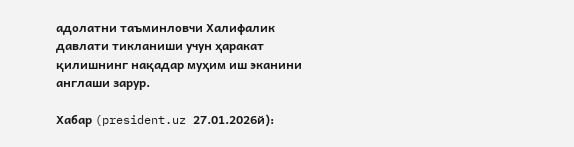адолатни таъминловчи Халифалик давлати тикланиши учун ҳаракат қилишнинг нақадар муҳим иш эканини англаши зарур.

Хабар (president.uz 27.01.2026й):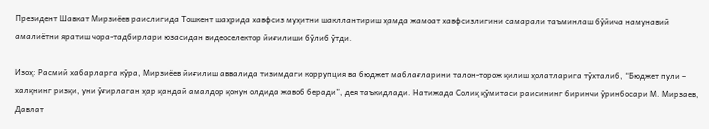Президент Шавкат Мирзиёев раислигида Тошкент шаҳрида хавфсиз муҳитни шакллантириш ҳамда жамоат хавфсизлигини самарали таъминлаш бўйича намунавий амалиётни яратиш чора-тадбирлари юзасидан видеоселектор йиғилиши бўлиб ўтди.

Изоҳ: Расмий хабарларга кўра, Мирзиёев йиғилиш аввалида тизимдаги коррупция ва бюджет маблағларини талон-торож қилиш ҳолатларига тўхталиб, “Бюджет пули – халқнинг ризқи, уни ўғирлаган ҳар қандай амалдор қонун олдида жавоб беради”, дея таъкидлади. Натижада Солиқ қўмитаси раисининг биринчи ўринбосари М. Мирзаев, Давлат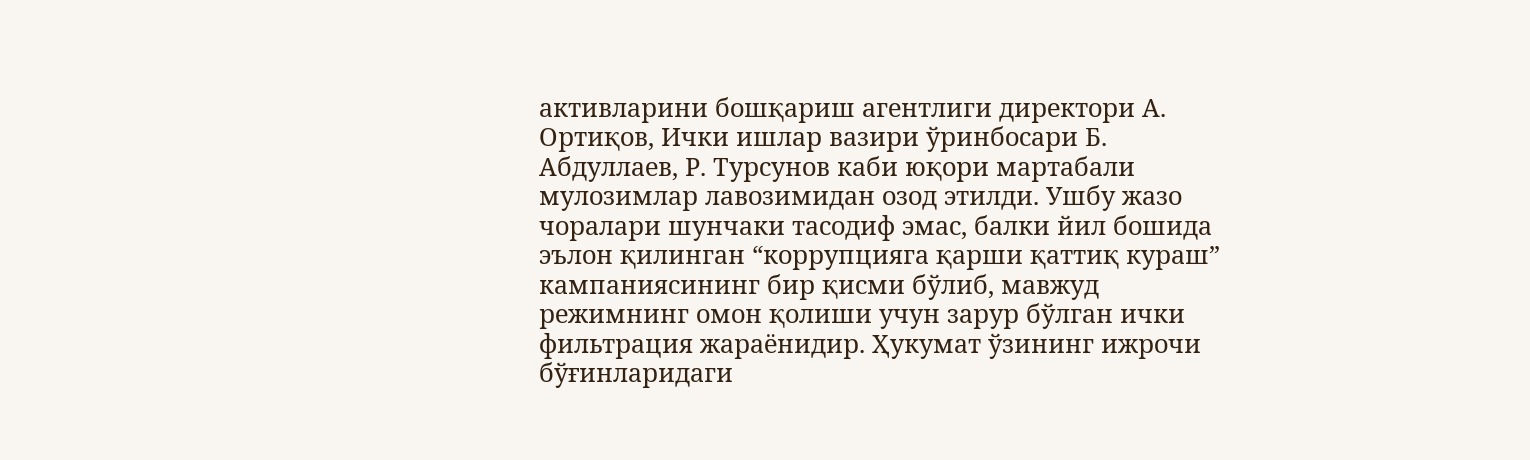активларини бошқариш агентлиги директори А. Ортиқов, Ички ишлар вазири ўринбосари Б. Абдуллаев, Р. Турсунов каби юқори мартабали мулозимлар лавозимидан озод этилди. Ушбу жазо чоралари шунчаки тасодиф эмас, балки йил бошида эълон қилинган “коррупцияга қарши қаттиқ кураш” кампаниясининг бир қисми бўлиб, мавжуд режимнинг омон қолиши учун зарур бўлган ички фильтрация жараёнидир. Ҳукумат ўзининг ижрочи бўғинларидаги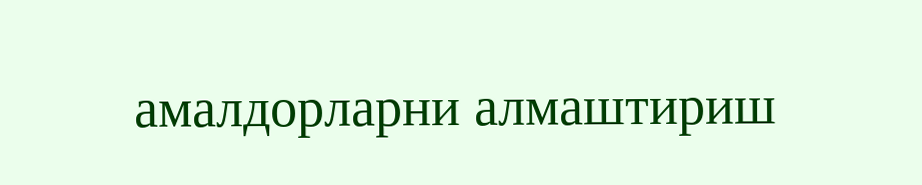амалдорларни алмаштириш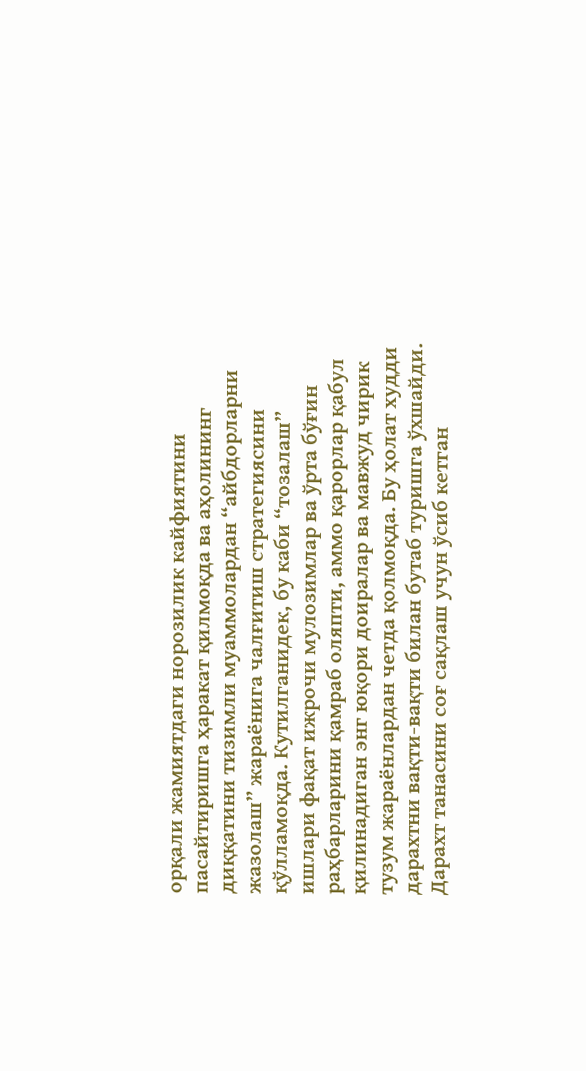орқали жамиятдаги норозилик кайфиятини пасайтиришга ҳаракат қилмоқда ва аҳолининг диққатини тизимли муаммолардан “айбдорларни жазолаш” жараёнига чалғитиш стратегиясини қўлламоқда. Кутилганидек, бу каби “тозалаш” ишлари фақат ижрочи мулозимлар ва ўрта бўғин раҳбарларини қамраб оляпти, аммо қарорлар қабул қилинадиган энг юқори доиралар ва мавжуд чирик тузум жараёнлардан четда қолмоқда. Бу ҳолат худди дарахтни вақти-вақти билан бутаб туришга ўхшайди. Дарахт танасини соғ сақлаш учун ўсиб кетган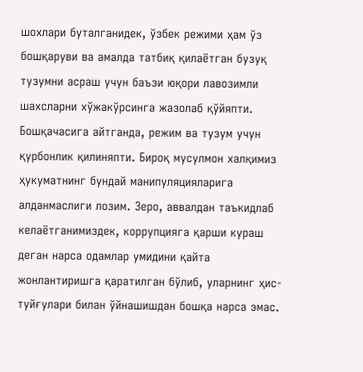шохлари буталганидек, ўзбек режими ҳам ўз бошқаруви ва амалда татбиқ қилаётган бузуқ тузумни асраш учун баъзи юқори лавозимли шахсларни хўжакўрсинга жазолаб қўйяпти. Бошқачасига айтганда, режим ва тузум учун қурбонлик қилиняпти. Бироқ мусулмон халқимиз ҳукуматнинг бундай манипуляцияларига алданмаслиги лозим. Зеро, аввалдан таъкидлаб келаётганимиздек, коррупцияга қарши кураш деган нарса одамлар умидини қайта жонлантиришга қаратилган бўлиб, уларнинг ҳис-туйғулари билан ўйнашишдан бошқа нарса эмас.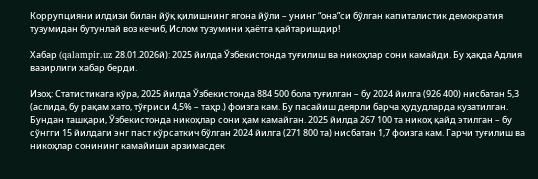Коррупцияни илдизи билан йўқ қилишнинг ягона йўли – унинг “она”си бўлган капиталистик демократия тузумидан бутунлай воз кечиб, Ислом тузумини ҳаётга қайтаришдир!

Хабар (qalampir.uz 28.01.2026й): 2025 йилда Ўзбекистонда туғилиш ва никоҳлар сони камайди. Бу ҳақда Адлия вазирлиги хабар берди.

Изоҳ: Статистикага кўра, 2025 йилда Ўзбекистонда 884 500 бола туғилган – бу 2024 йилга (926 400) нисбатан 5,3 (аслида, бу рақам хато, тўғриси 4,5% – таҳр.) фоизга кам. Бу пасайиш деярли барча ҳудудларда кузатилган. Бундан ташқари, Ўзбекистонда никоҳлар сони ҳам камайган. 2025 йилда 267 100 та никоҳ қайд этилган – бу сўнгги 15 йилдаги энг паст кўрсаткич бўлган 2024 йилга (271 800 та) нисбатан 1,7 фоизга кам. Гарчи туғилиш ва никоҳлар сонининг камайиши арзимасдек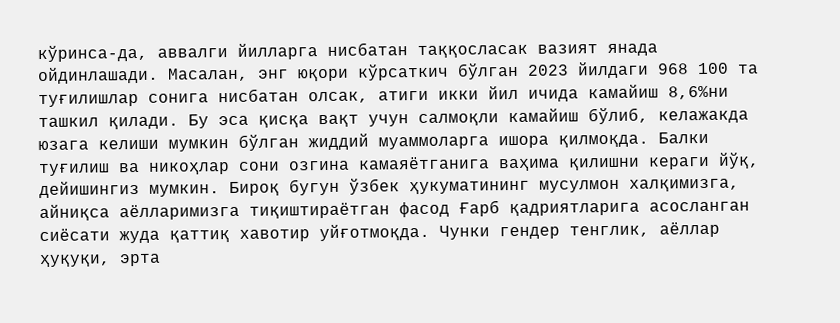кўринса-да, аввалги йилларга нисбатан таққосласак вазият янада ойдинлашади. Масалан, энг юқори кўрсаткич бўлган 2023 йилдаги 968 100 та туғилишлар сонига нисбатан олсак, атиги икки йил ичида камайиш 8,6%ни ташкил қилади. Бу эса қисқа вақт учун салмоқли камайиш бўлиб, келажакда юзага келиши мумкин бўлган жиддий муаммоларга ишора қилмоқда. Балки туғилиш ва никоҳлар сони озгина камаяётганига ваҳима қилишни кераги йўқ, дейишингиз мумкин. Бироқ бугун ўзбек ҳукуматининг мусулмон халқимизга, айниқса аёлларимизга тиқиштираётган фасод Ғарб қадриятларига асосланган сиёсати жуда қаттиқ хавотир уйғотмоқда. Чунки гендер тенглик, аёллар ҳуқуқи, эрта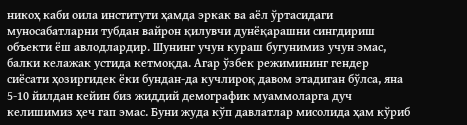никоҳ каби оила институти ҳамда эркак ва аёл ўртасидаги муносабатларни тубдан вайрон қилувчи дунёқарашни сингдириш объекти ёш авлодлардир. Шунинг учун кураш бугунимиз учун эмас, балки келажак устида кетмоқда. Агар ўзбек режимининг гендер сиёсати ҳозиргидек ёки бундан-да кучлироқ давом этадиган бўлса, яна 5-10 йилдан кейин биз жиддий демографик муаммоларга дуч келишимиз ҳеч гап эмас. Буни жуда кўп давлатлар мисолида ҳам кўриб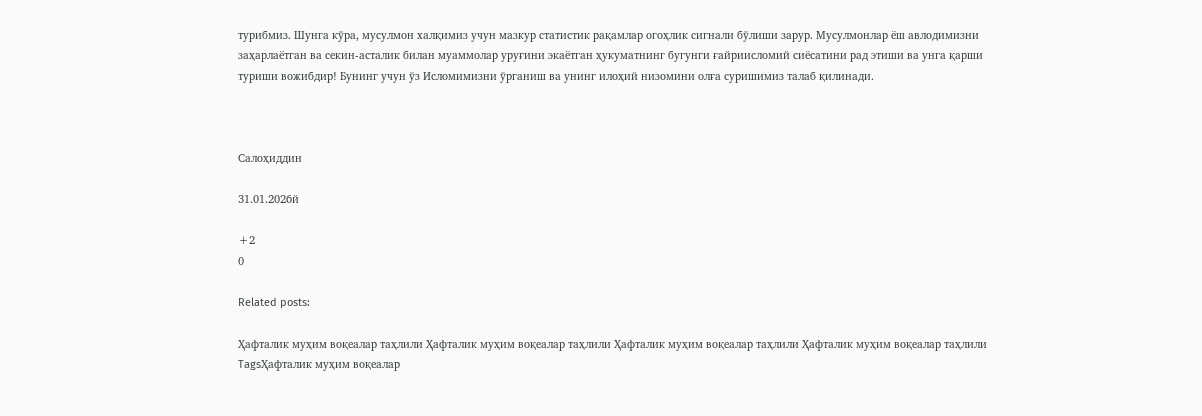турибмиз. Шунга кўра, мусулмон халқимиз учун мазкур статистик рақамлар огоҳлик сигнали бўлиши зарур. Мусулмонлар ёш авлодимизни заҳарлаётган ва секин-асталик билан муаммолар уруғини экаётган ҳукуматнинг бугунги ғайриисломий сиёсатини рад этиши ва унга қарши туриши вожибдир! Бунинг учун ўз Исломимизни ўрганиш ва унинг илоҳий низомини олға суришимиз талаб қилинади.



Салоҳиддин

31.01.2026й

+2
0

Related posts:

Ҳафталик муҳим воқеалар таҳлили Ҳафталик муҳим воқеалар таҳлили Ҳафталик муҳим воқеалар таҳлили Ҳафталик муҳим воқеалар таҳлили
TagsҲафталик муҳим воқеалар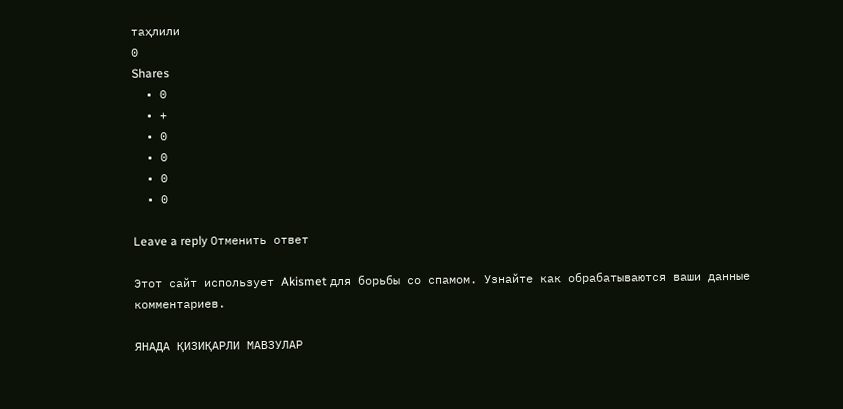таҳлили
0
Shares
  • 0
  • +
  • 0
  • 0
  • 0
  • 0

Leave a reply Отменить ответ

Этот сайт использует Akismet для борьбы со спамом. Узнайте как обрабатываются ваши данные комментариев.

ЯНАДА ҚИЗИҚАРЛИ МАВЗУЛАР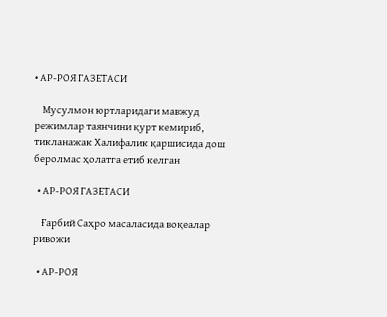• АР-РОЯ ГАЗЕТАСИ

    Мусулмон юртларидаги мавжуд режимлар таянчини қурт кемириб, тикланажак Халифалик қаршисида дош беролмас ҳолатга етиб келган

  • АР-РОЯ ГАЗЕТАСИ

    Ғарбий Саҳро масаласида воқеалар ривожи

  • АР-РОЯ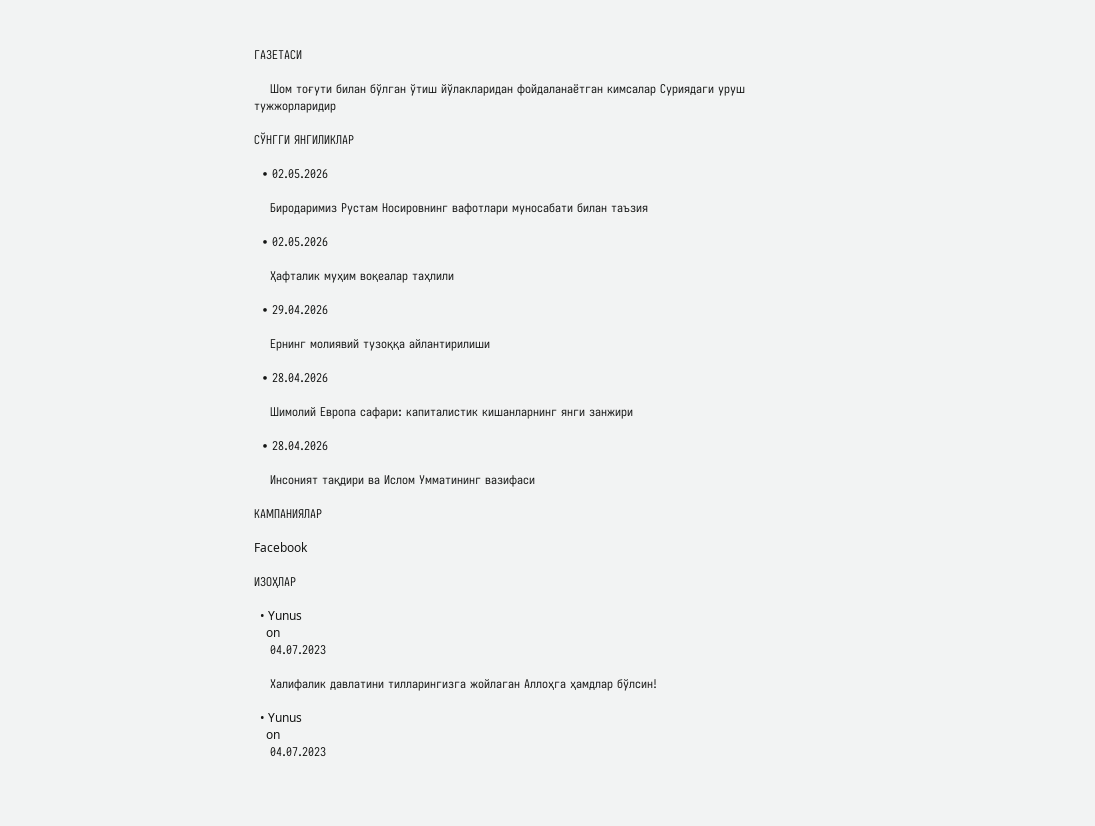ГАЗЕТАСИ

    Шом тоғути билан бўлган ўтиш йўлакларидан фойдаланаётган кимсалар Суриядаги уруш тужжорларидир

СЎНГГИ ЯНГИЛИКЛАР

  • 02.05.2026

    Биродаримиз Рустам Носировнинг вафотлари муносабати билан таъзия

  • 02.05.2026

    Ҳафталик муҳим воқеалар таҳлили

  • 29.04.2026

    Ернинг молиявий тузоққа айлантирилиши

  • 28.04.2026

    Шимолий Европа сафари: капиталистик кишанларнинг янги занжири

  • 28.04.2026

    Инсоният тақдири ва Ислом Умматининг вазифаси

КАМПАНИЯЛАР

Facebook

ИЗОҲЛАР

  • Yunus
    on
    04.07.2023

    Халифалик давлатини тилларингизга жойлаган Аллоҳга ҳамдлар бўлсин!

  • Yunus
    on
    04.07.2023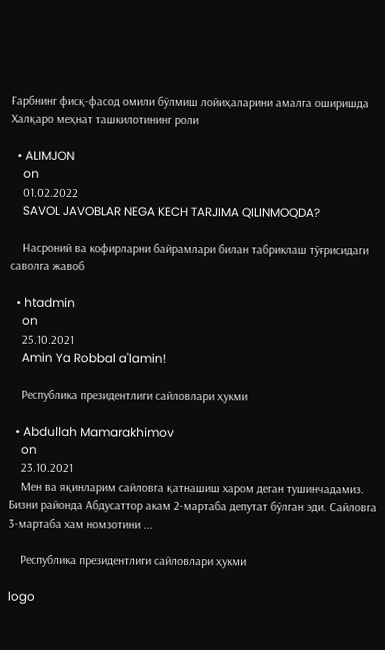Ғарбнинг фисқ-фасод омили бўлмиш лойиҳаларини амалга оширишда Халқаро меҳнат ташкилотининг роли

  • ALIMJON
    on
    01.02.2022
    SAVOL JAVOBLAR NEGA KECH TARJIMA QILINMOQDA?

    Насроний ва кофирларни байрамлари билан табриклаш тўғрисидаги саволга жавоб

  • htadmin
    on
    25.10.2021
    Amin Ya Robbal a'lamin!

    Республика президентлиги сайловлари ҳукми

  • Abdullah Mamarakhimov
    on
    23.10.2021
    Мен ва яқинларим сайловга қатнашиш харом деган тушинчадамиз. Бизни районда Абдусаттор акам 2-мартаба депутат бўлган эди. Сайловга 3-мартаба хам номзотини ...

    Республика президентлиги сайловлари ҳукми

logo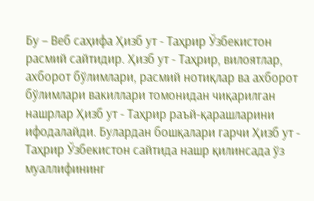Бу – Веб саҳифа Ҳизб ут - Таҳрир Ўзбекистон расмий сайтидир. Ҳизб ут - Таҳрир, вилоятлар, ахборот бўлимлари, расмий нотиқлар ва ахборот бўлимлари вакиллари томонидан чиқарилган нашрлар Ҳизб ут - Таҳрир раъй-қарашларини ифодалайди. Булардан бошқалари гарчи Ҳизб ут - Таҳрир Ўзбекистон сайтида нашр қилинсада ўз муаллифининг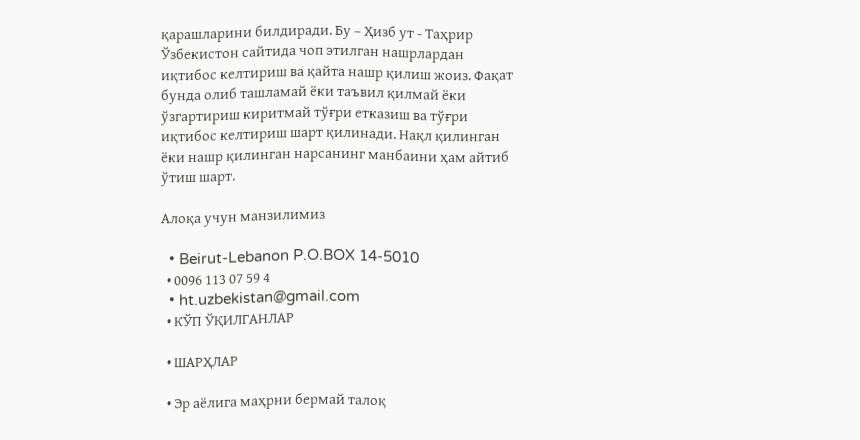қарашларини билдиради. Бу – Ҳизб ут - Таҳрир Ўзбекистон сайтида чоп этилган нашрлардан иқтибос келтириш ва қайта нашр қилиш жоиз. Фақат бунда олиб ташламай ёки таъвил қилмай ёки ўзгартириш киритмай тўғри етказиш ва тўғри иқтибос келтириш шарт қилинади. Нақл қилинган ёки нашр қилинган нарсанинг манбаини ҳам айтиб ўтиш шарт.

Алоқа учун манзилимиз

  • Beirut-Lebanon P.O.BOX 14-5010
  • 0096 113 07 59 4
  • ht.uzbekistan@gmail.com
  • КЎП ЎҚИЛГАНЛАР

  • ШАРҲЛАР

  • Эр аёлига маҳрни бермай талоқ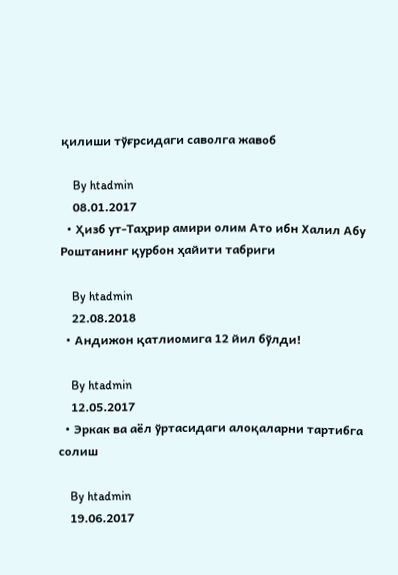қилиши тўғрсидаги саволга жавоб

    By htadmin
    08.01.2017
  • Ҳизб ут-Таҳрир амири олим Ато ибн Халил Абу Роштанинг қурбон ҳайити табриги

    By htadmin
    22.08.2018
  • Андижон қатлиомига 12 йил бўлди!

    By htadmin
    12.05.2017
  • Эркак ва аёл ўртасидаги алоқаларни тартибга солиш

    By htadmin
    19.06.2017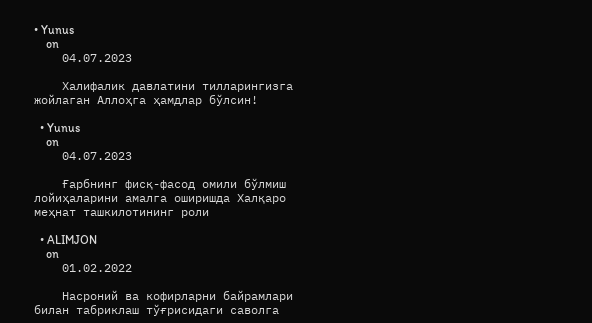• Yunus
    on
    04.07.2023

    Халифалик давлатини тилларингизга жойлаган Аллоҳга ҳамдлар бўлсин!

  • Yunus
    on
    04.07.2023

    Ғарбнинг фисқ-фасод омили бўлмиш лойиҳаларини амалга оширишда Халқаро меҳнат ташкилотининг роли

  • ALIMJON
    on
    01.02.2022

    Насроний ва кофирларни байрамлари билан табриклаш тўғрисидаги саволга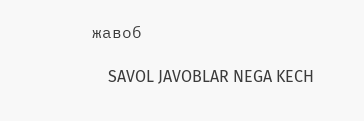жавоб

    SAVOL JAVOBLAR NEGA KECH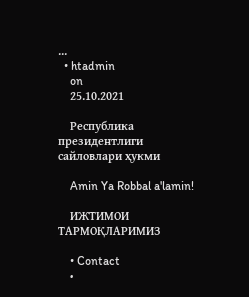...
  • htadmin
    on
    25.10.2021

    Республика президентлиги сайловлари ҳукми

    Amin Ya Robbal a'lamin!

    ИЖТИМОИ ТАРМОҚЛАРИМИЗ

    • Contact
    •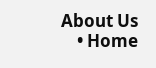About Us
    • Home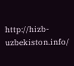http://hizb-uzbekiston.info/